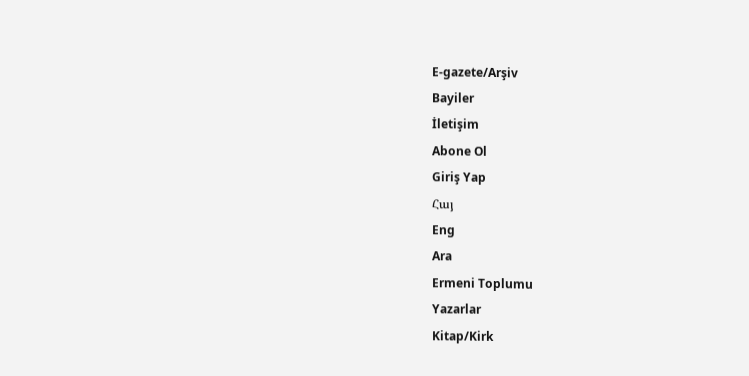E-gazete/Arşiv
Bayiler
İletişim
Abone Ol
Giriş Yap
Հայ
Eng
Ara
Ermeni Toplumu
Yazarlar
Kitap/Kirk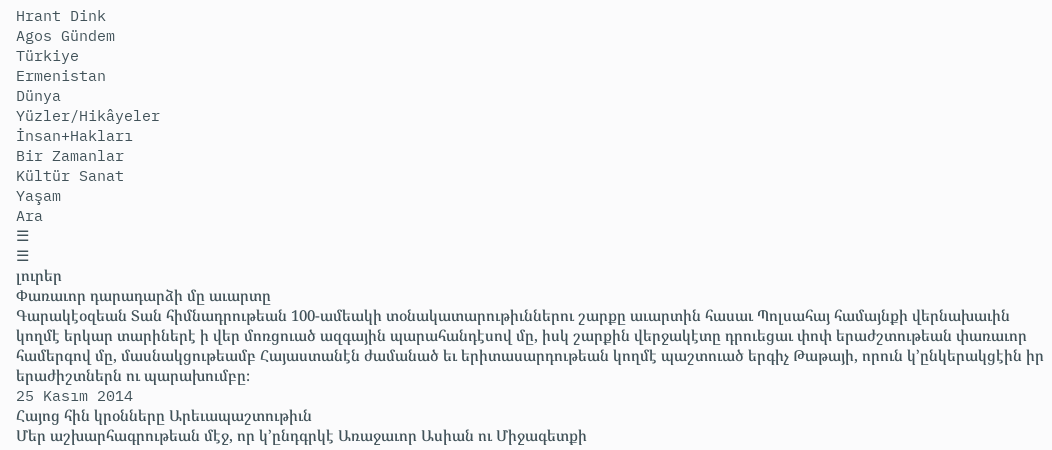Hrant Dink
Agos Gündem
Türkiye
Ermenistan
Dünya
Yüzler/Hikâyeler
İnsan+Hakları
Bir Zamanlar
Kültür Sanat
Yaşam
Ara
☰
☰
լուրեր
Փառաւոր դարադարձի մը աւարտը
Գարակէօզեան Տան հիմնադրութեան 100-ամեակի տօնակատարութիւններու շարքը աւարտին հասաւ Պոլսահայ համայնքի վերնախաւին կողմէ երկար տարիներէ ի վեր մոռցուած ազգային պարահանդէսով մը, իսկ շարքին վերջակէտը դրուեցաւ փոփ երաժշտութեան փառաւոր համերգով մը, մասնակցութեամբ Հայաստանէն ժամանած եւ երիտասարդութեան կողմէ պաշտուած երգիչ Թաթայի, որուն կ՚ընկերակցէին իր երաժիշտներն ու պարախումբը։
25 Kasım 2014
Հայոց հին կրօնները Արեւապաշտութիւն
Մեր աշխարհագրութեան մէջ, որ կ՚ընդգրկէ Առաջաւոր Ասիան ու Միջագետքի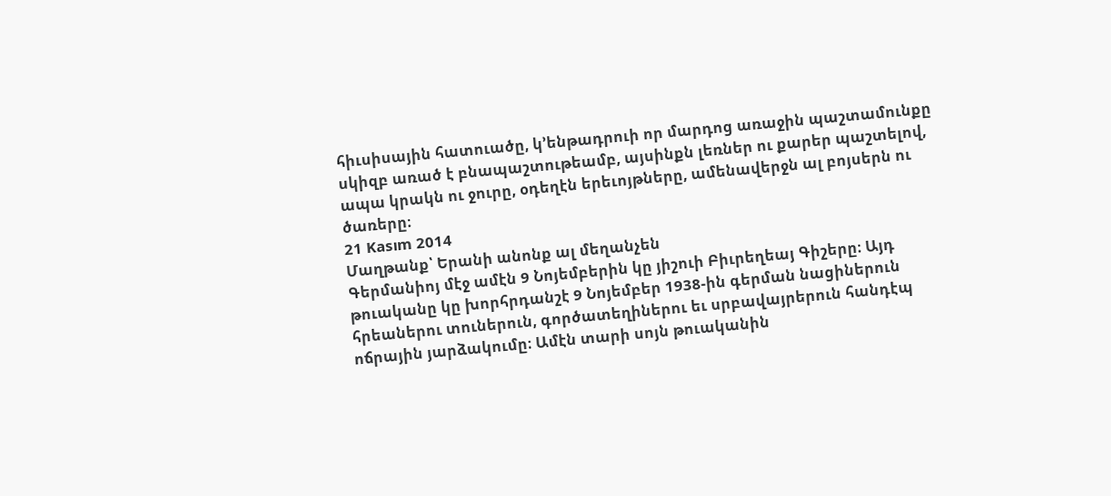հիւսիսային հատուածը, կ՚ենթադրուի որ մարդոց առաջին պաշտամունքը սկիզբ առած է բնապաշտութեամբ, այսինքն լեռներ ու քարեր պաշտելով, ապա կրակն ու ջուրը, օդեղէն երեւոյթները, ամենավերջն ալ բոյսերն ու ծառերը։
21 Kasım 2014
Մաղթանք՝ Երանի անոնք ալ մեղանչեն
Գերմանիոյ մէջ ամէն 9 Նոյեմբերին կը յիշուի Բիւրեղեայ Գիշերը։ Այդ թուականը կը խորհրդանշէ 9 Նոյեմբեր 1938-ին գերման նացիներուն հրեաներու տուներուն, գործատեղիներու եւ սրբավայրերուն հանդէպ ոճրային յարձակումը։ Ամէն տարի սոյն թուականին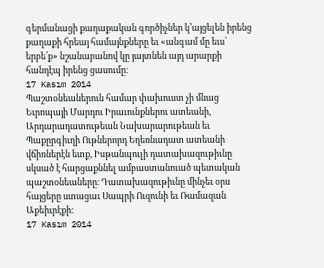գերմանացի քաղաքական գործիչներ կ՚այցելեն իրենց քաղաքի հրեայ համայնքները եւ «անգամ մը եւս՝ երբե՛ք» նշանաբանով կը յայտնեն այդ արարքի հանդէպ իրենց ցասումը։
17 Kasım 2014
Պաշտօնեաներուն համար փախուստ չի մնաց
Եւրոպայի Մարդու Իրաւունքներու ատեանի, Արդարադատութեան Նախարարութեան եւ Պաքըրգիւղի Ութներորդ Եղեռնադատ ատեանի վճիռներէն ետք, Իսթանպուլի դատախազութիւնը սկսած է հարցաքննել ամբաստանուած պետական պաշտօնեաները։ Դատախազութիւնը մինչեւ օրս հայցերը ստացաւ Սապրի Ուզունի եւ Ռամազան Աքեիւրէքի։
17 Kasım 2014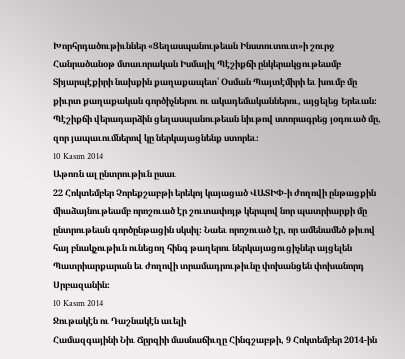Խորհրդածութիւններ «Ցեղասպանութեան Ինստուտուտ»ի շուրջ
Հանրածանօթ մտաւորական Իսմայիլ Պէշիքճի ընկերակցութեամբ Տիյարպէքիրի նախքին քաղաքապետ՝ Օսման Պայտէմիրի եւ խումբ մը քիւրտ քաղաքական գործիչներու ու ակադեմականներու, այցելեց Երեւան։ Պէշիքճի վերադարձին ցեղասպանութեան նիւթով ստորագրեց յօդուած մը, զոր յապաւումներով կը ներկայացնենք ստորեւ։
10 Kasım 2014
Աթոռն ալ ընտրութիւն ըսաւ
22 Հոկտեմբեր Չորեքշաբթի երեկոյ կայացած ՎԱՏԻՓ-ի ժողովի ընթացքին միաձայնութեամբ որոշուած էր շուտափոյթ կերպով նոր պատրիարքի մը ընտրութեան գործընթացին սկսիլ։ Նաեւ որոշուած էր, որ ամենամեծ թիւով հայ բնակչութիւն ունեցող հինգ թաղերու ներկայացուցիչներ այցելեն Պատրիարքարան եւ ժողովի տրամադրութիւնը փոխանցեն փոխանորդ Սրբազանին։
10 Kasım 2014
Ջութակէն ու Դաշնակէն աւելի
Համազգայինի Նիւ Ճըրզիի մասնաճիւղը Հինգշաբթի, 9 Հոկտեմբեր 2014-ին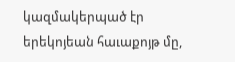կազմակերպած էր երեկոյեան հաւաքոյթ մը,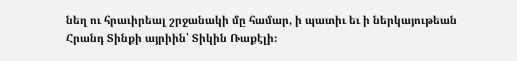նեղ ու հրաւիրեալ շրջանակի մը համար, ի պատիւ եւ ի ներկայութեան Հրանդ Տինքի այրիին՝ Տիկին Ռաքէլի։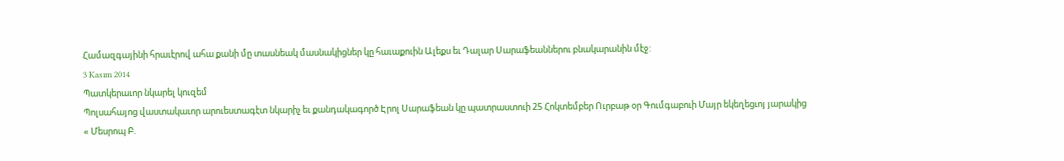Համազգայինի հրաւէրով ահա քանի մը տասնեակ մասնակիցներ կը հաւաքուին Ալեքս եւ Դալար Սարաֆեաններու բնակարանին մէջ:
3 Kasım 2014
Պատկերաւոր նկարել կուզեմ
Պոլսահայոց վաստակաւոր արուեստագէտ նկարիչ եւ քանդակագործ Էրոլ Սարաֆեան կը պատրաստուի 25 Հոկտեմբեր Ուրբաթ օր Գումգաբուի Մայր եկեղեցւոյ յարակից « Մեսրոպ Բ.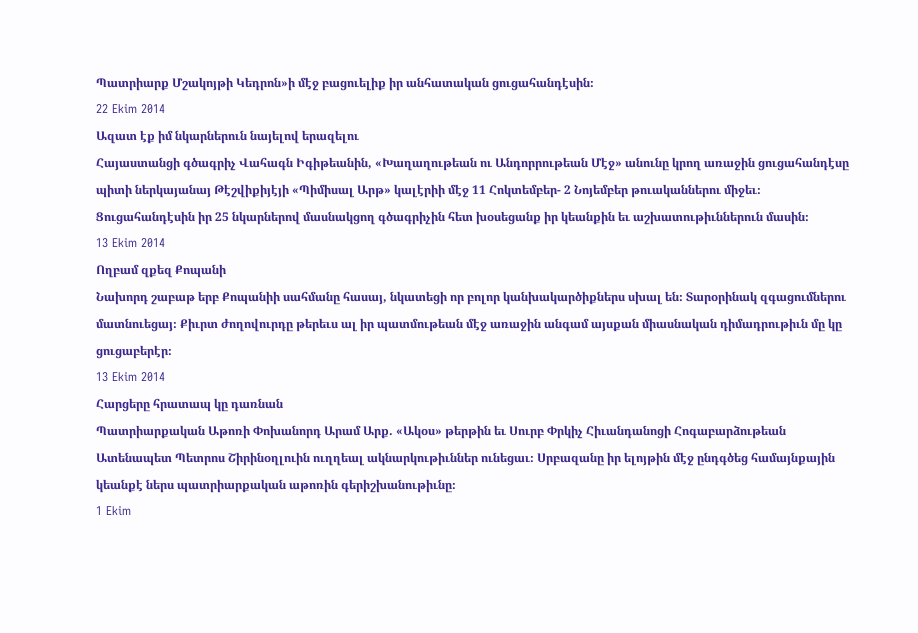Պատրիարք Մշակոյթի Կեդրոն»ի մէջ բացուելիք իր անհատական ցուցահանդէսին։
22 Ekim 2014
Ազատ էք իմ նկարներուն նայելով երազելու
Հայաստանցի գծագրիչ Վահագն Իգիթեանին, «Խաղաղութեան ու Անդորրութեան Մէջ» անունը կրող առաջին ցուցահանդէսը պիտի ներկայանայ Թէշվիքիյէյի «Պիմիսալ Արթ» կալէրիի մէջ 11 Հոկտեմբեր- 2 Նոյեմբեր թուականներու միջեւ։ Ցուցահանդէսին իր 25 նկարներով մասնակցող գծագրիչին հետ խօսեցանք իր կեանքին եւ աշխատութիւններուն մասին։
13 Ekim 2014
Ողբամ զքեզ Քոպանի
Նախորդ շաբաթ երբ Քոպանիի սահմանը հասայ, նկատեցի որ բոլոր կանխակարծիքներս սխալ են։ Տարօրինակ զգացումներու մատնուեցայ։ Քիւրտ ժողովուրդը թերեւս ալ իր պատմութեան մէջ առաջին անգամ այսքան միասնական դիմադրութիւն մը կը ցուցաբերէր։
13 Ekim 2014
Հարցերը հրատապ կը դառնան
Պատրիարքական Աթոռի Փոխանորդ Արամ Արք. «Ակօս» թերթին եւ Սուրբ Փրկիչ Հիւանդանոցի Հոգաբարձութեան Ատենապետ Պետրոս Շիրինօղլուին ուղղեալ ակնարկութիւններ ունեցաւ։ Սրբազանը իր ելոյթին մէջ ընդգծեց համայնքային կեանքէ ներս պատրիարքական աթոռին գերիշխանութիւնը։
1 Ekim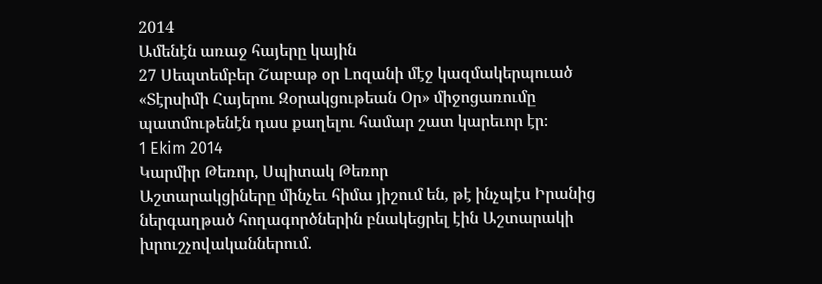2014
Ամենէն առաջ հայերը կային
27 Սեպտեմբեր Շաբաթ օր Լոզանի մէջ կազմակերպուած «Տէրսիմի Հայերու Զօրակցութեան Օր» միջոցառումը պատմութենէն դաս քաղելու համար շատ կարեւոր էր։
1 Ekim 2014
Կարմիր Թեռոր, Սպիտակ Թեռոր
Աշտարակցիները մինչեւ հիմա յիշում են, թէ ինչպէս Իրանից ներգաղթած հողագործներին բնակեցրել էին Աշտարակի խրուշչովականներում.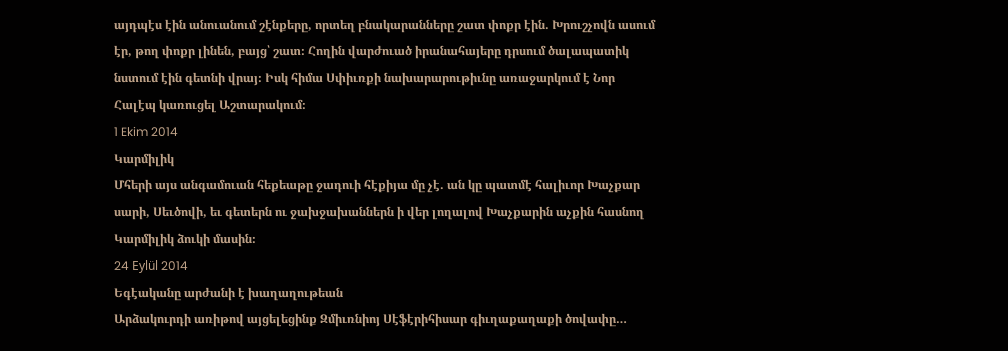այդպէս էին անուանում շէնքերը, որտեղ բնակարանները շատ փոքր էին. Խրուշչովն ասում էր, թող փոքր լինեն, բայց՝ շատ։ Հողին վարժուած իրանահայերը դրսում ծալապատիկ նստում էին գետնի վրայ։ Իսկ հիմա Սփիւռքի նախարարութիւնը առաջարկում է Նոր Հալէպ կառուցել Աշտարակում։
1 Ekim 2014
Կարմիլիկ
Մհերի այս անգամուան հեքեաթը ջադուի հէքիյա մը չէ. ան կը պատմէ հալիւոր Խաչքար սարի, Սեւծովի, եւ գետերն ու ջախջախաններն ի վեր լողալով Խաչքարին աչքին հասնող Կարմիլիկ ձուկի մասին։
24 Eylül 2014
Եգէականը արժանի է խաղաղութեան
Արձակուրդի առիթով այցելեցինք Զմիւռնիոյ Սէֆէրիհիսար գիւղաքաղաքի ծովափը…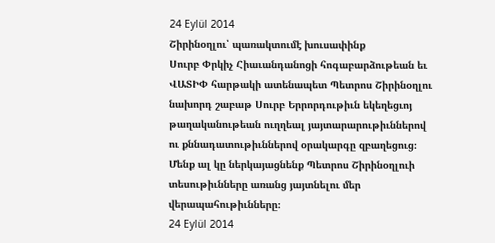24 Eylül 2014
Շիրինօղլու՝ պառակտումէ խուսափինք
Սուրբ Փրկիչ Հիաւանդանոցի հոգաբարձութեան եւ ՎԱՏԻՓ հարթակի ատենապետ Պետրոս Շիրինօղլու նախորդ շաբաթ Սուրբ Երրորդութիւն եկեղեցւոյ թաղականութեան ուղղեալ յայտարարութիւններով ու քննադատութիւններով օրակարգը զբաղեցուց։ Մենք ալ կը ներկայացնենք Պետրոս Շիրինօղլուի տեսութիւնները առանց յայտնելու մեր վերապահութիւնները։
24 Eylül 2014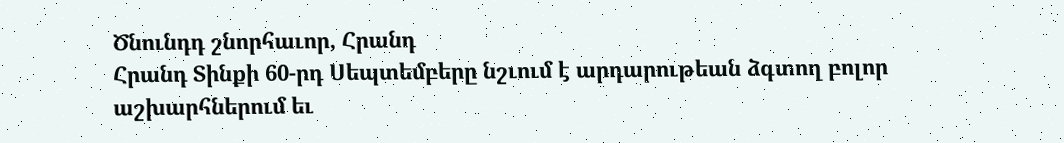Ծնունդդ շնորհաւոր, Հրանդ
Հրանդ Տինքի 60-րդ Սեպտեմբերը նշւում է արդարութեան ձգտող բոլոր աշխարհներում եւ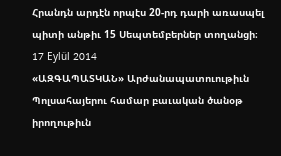Հրանդն արդէն որպէս 20-րդ դարի առասպել պիտի անթիւ 15 Սեպտեմբերներ տողանցի։
17 Eylül 2014
«ԱԶԳԱՊԱՏԿԱՆ» Արժանապատուութիւն
Պոլսահայերու համար բաւական ծանօթ իրողութիւն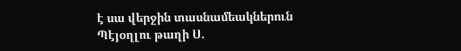է սա վերջին տասնամեակներուն Պէյօղլու թաղի Ս.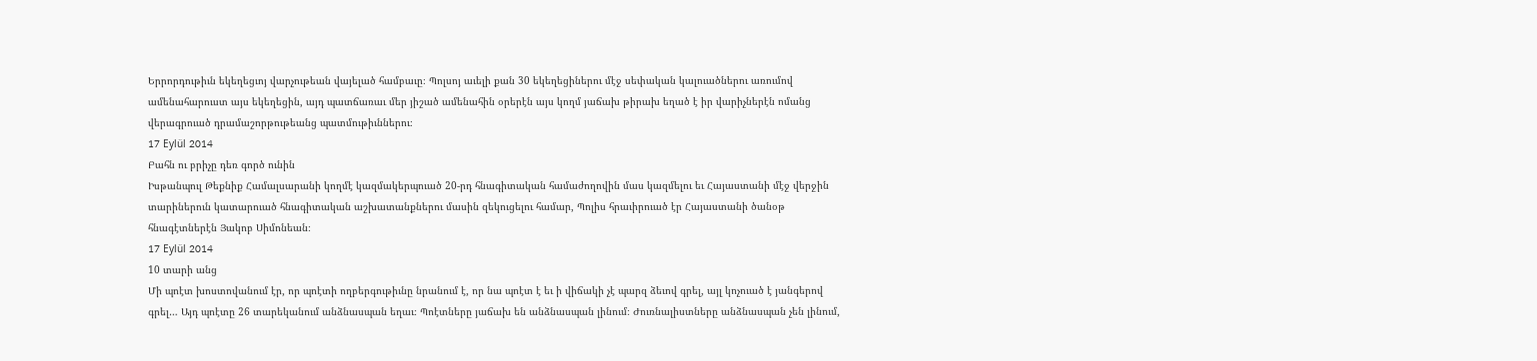Երրորդութիւն եկեղեցւոյ վարչութեան վայելած համբաւը։ Պոլսոյ աւելի քան 30 եկեղեցիներու մէջ սեփական կալուածներու առումով ամենահարուստ այս եկեղեցին, այդ պատճառաւ մեր յիշած ամենահին օրերէն այս կողմ յաճախ թիրախ եղած է իր վարիչներէն ոմանց վերագրուած դրամաշորթութեանց պատմութիւններու։
17 Eylül 2014
Բահն ու բրիչը դեռ գործ ունին
Իսթանպուլ Թեքնիք Համալսարանի կողմէ կազմակերպուած 20-րդ հնագիտական համաժողովին մաս կազմելու եւ Հայաստանի մէջ վերջին տարիներուն կատարուած հնագիտական աշխատանքներու մասին զեկուցելու համար, Պոլիս հրաւիրուած էր Հայաստանի ծանօթ հնագէտներէն Յակոբ Սիմոնեան։
17 Eylül 2014
10 տարի անց
Մի պոէտ խոստովանում էր, որ պոէտի ողբերգութիւնը նրանում է, որ նա պոէտ է եւ ի վիճակի չէ պարզ ձեւով գրել, այլ կոչուած է յանգերով գրել… Այդ պոէտը 26 տարեկանում անձնասպան եղաւ։ Պոէտները յաճախ են անձնասպան լինում։ Ժուռնալիստները անձնասպան չեն լինում,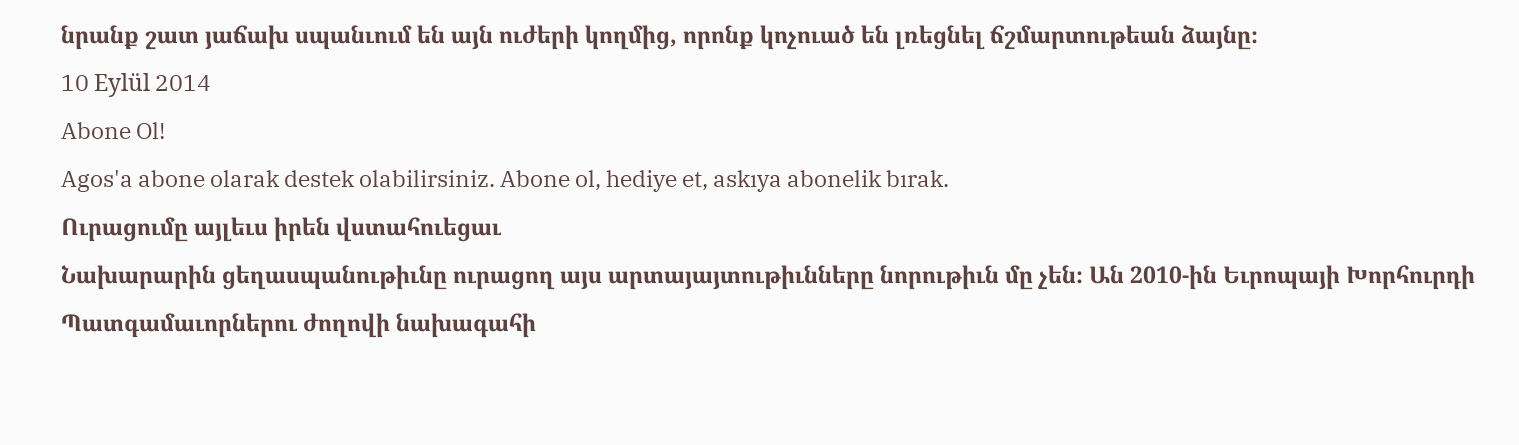նրանք շատ յաճախ սպանւում են այն ուժերի կողմից, որոնք կոչուած են լռեցնել ճշմարտութեան ձայնը։
10 Eylül 2014
Abone Ol!
Agos'a abone olarak destek olabilirsiniz. Abone ol, hediye et, askıya abonelik bırak.
Ուրացումը այլեւս իրեն վստահուեցաւ
Նախարարին ցեղասպանութիւնը ուրացող այս արտայայտութիւնները նորութիւն մը չեն։ Ան 2010-ին Եւրոպայի Խորհուրդի Պատգամաւորներու ժողովի նախագահի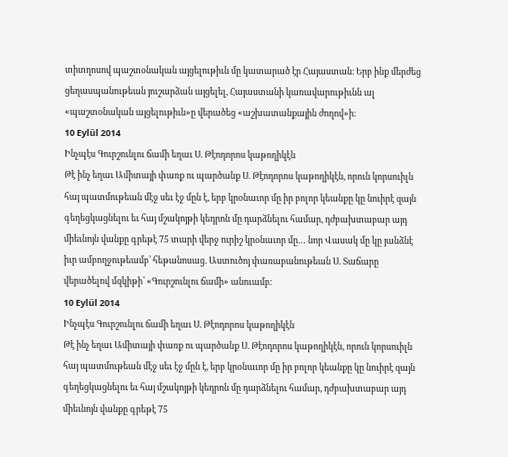տիտղոսով պաշտօնական այցելութիւն մը կատարած էր Հայաստան։ Երբ ինք մերժեց ցեղասպանութեան յուշարձան այցելել, Հայաստանի կառավարութիւնն ալ «պաշտօնական այցելութիւն»ը վերածեց «աշխատանքային ժողով»ի։
10 Eylül 2014
Ինչպէս Գուրշունլու ճամի եղաւ Ս. Թէոդորոս կաթողիկէն
Թէ ինչ եղաւ Ամիտայի փառք ու պարծանք Ս. Թէոդորոս կաթողիկէն, որուն կորսուիլն հայ պատմութեան մէջ սեւ էջ մըն է, երբ կրօնաւոր մը իր բոլոր կեանքը կը նուիրէ զայն գեղեցկացնելու եւ հայ մշակոյթի կեդրոն մը դարձնելու համար, դժբախտաբար այդ միեւնոյն վանքը գրեթէ 75 տարի վերջ ուրիշ կրօնաւոր մը… նոր Վասակ մը կը յանձնէ իւր ամբողջութեամբ՝ հեթանոսաց. Աստուծոյ փառաբանութեան Ս. Տաճարը վերածելով մզկիթի՝ «Գուրշունլու ճամի» անուամբ։
10 Eylül 2014
Ինչպէս Գուրշունլու ճամի եղաւ Ս. Թէոդորոս կաթողիկէն
Թէ ինչ եղաւ Ամիտայի փառք ու պարծանք Ս. Թէոդորոս կաթողիկէն, որուն կորսուիլն հայ պատմութեան մէջ սեւ էջ մըն է, երբ կրօնաւոր մը իր բոլոր կեանքը կը նուիրէ զայն գեղեցկացնելու եւ հայ մշակոյթի կեդրոն մը դարձնելու համար, դժբախտաբար այդ միեւնոյն վանքը գրեթէ 75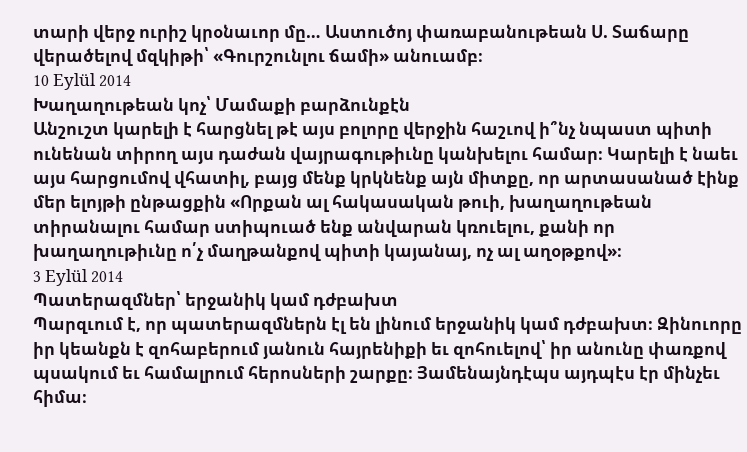տարի վերջ ուրիշ կրօնաւոր մը… Աստուծոյ փառաբանութեան Ս. Տաճարը վերածելով մզկիթի՝ «Գուրշունլու ճամի» անուամբ։
10 Eylül 2014
Խաղաղութեան կոչ՝ Մամաքի բարձունքէն
Անշուշտ կարելի է հարցնել թէ այս բոլորը վերջին հաշւով ի՞նչ նպաստ պիտի ունենան տիրող այս դաժան վայրագութիւնը կանխելու համար։ Կարելի է նաեւ այս հարցումով վհատիլ, բայց մենք կրկնենք այն միտքը, որ արտասանած էինք մեր ելոյթի ընթացքին «Որքան ալ հակասական թուի, խաղաղութեան տիրանալու համար ստիպուած ենք անվարան կռուելու, քանի որ խաղաղութիւնը ո՛չ մաղթանքով պիտի կայանայ, ոչ ալ աղօթքով»։
3 Eylül 2014
Պատերազմներ՝ երջանիկ կամ դժբախտ
Պարզւում է, որ պատերազմներն էլ են լինում երջանիկ կամ դժբախտ։ Զինուորը իր կեանքն է զոհաբերում յանուն հայրենիքի եւ զոհուելով՝ իր անունը փառքով պսակում եւ համալրում հերոսների շարքը։ Յամենայնդէպս այդպէս էր մինչեւ հիմա։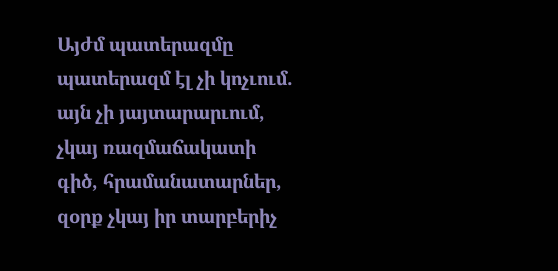Այժմ պատերազմը պատերազմ էլ չի կոչւում. այն չի յայտարարւում, չկայ ռազմաճակատի գիծ, հրամանատարներ, զօրք չկայ իր տարբերիչ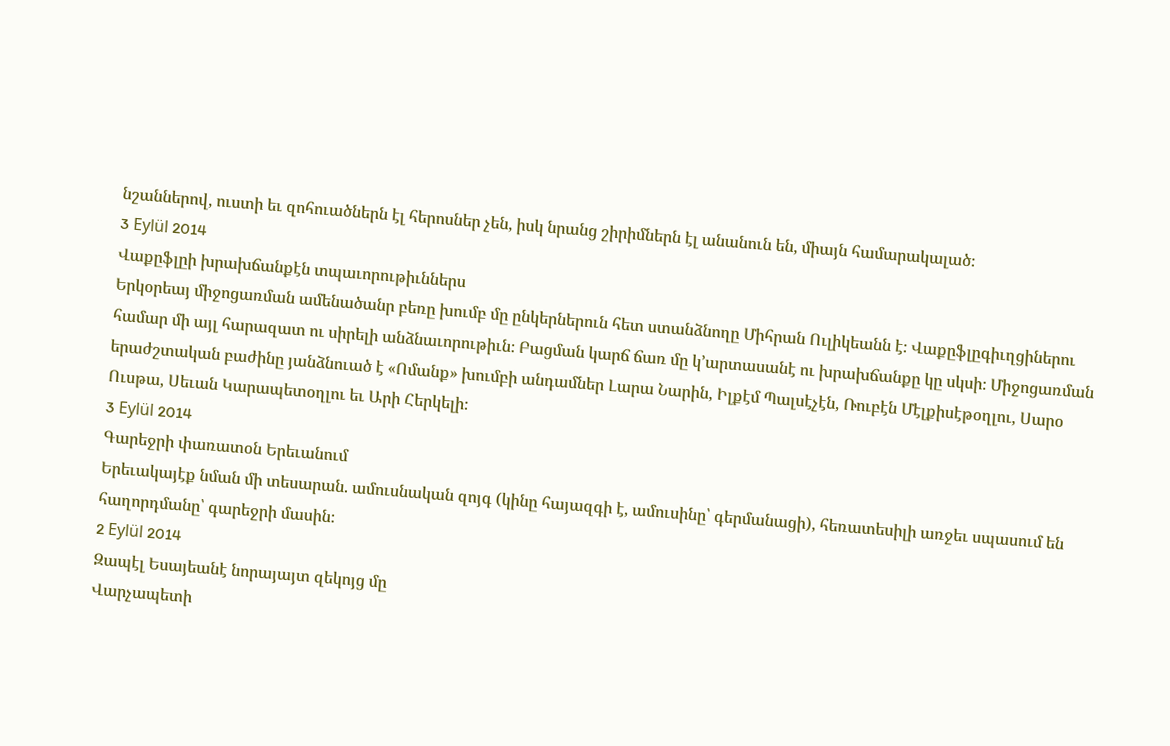նշաններով, ուստի եւ զոհուածներն էլ հերոսներ չեն, իսկ նրանց շիրիմներն էլ անանուն են, միայն համարակալած։
3 Eylül 2014
Վաքըֆլըի խրախճանքէն տպաւորութիւններս
Երկօրեայ միջոցառման ամենածանր բեռը խումբ մը ընկերներուն հետ ստանձնողը Միհրան Ուլիկեանն է։ Վաքըֆլըգիւղցիներու համար մի այլ հարազատ ու սիրելի անձնաւորութիւն։ Բացման կարճ ճառ մը կ՚արտասանէ ու խրախճանքը կը սկսի։ Միջոցառման երաժշտական բաժինը յանձնուած է «Ոմանք» խումբի անդամներ Լարա Նարին, Իլքէմ Պալսէչէն, Ռուբէն Մէլքիսէթօղլու, Սարօ Ուսթա, Սեւան Կարապետօղլու եւ Արի Հերկելի։
3 Eylül 2014
Գարեջրի փառատօն Երեւանում
Երեւակայէք նման մի տեսարան. ամուսնական զոյգ (կինը հայազգի է, ամուսինը՝ գերմանացի), հեռատեսիլի առջեւ սպասում են հաղորդմանը՝ գարեջրի մասին։
2 Eylül 2014
Զապէլ Եսայեանէ նորայայտ զեկոյց մը
Վարչապետի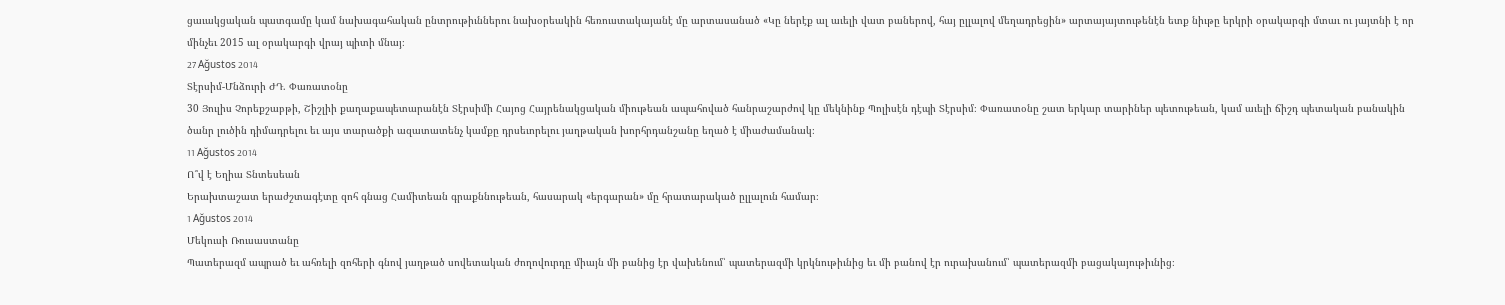ցաւակցական պատգամը կամ նախագահական ընտրութիւններու նախօրեակին հեռուստակայանէ մը արտասանած «Կը ներէք ալ աւելի վատ բաներով, հայ ըլլալով մեղադրեցին» արտայայտութենէն ետք նիւթը երկրի օրակարգի մտաւ ու յայտնի է որ մինչեւ 2015 ալ օրակարգի վրայ պիտի մնայ։
27 Ağustos 2014
Տէրսիմ-Մնձուրի ԺԴ. Փառատօնը
30 Յուլիս Չորեքշաբթի, Շիշլիի քաղաքապետարանէն Տէրսիմի Հայոց Հայրենակցական միութեան ապահոված հանրաշարժով կը մեկնինք Պոլիսէն դէպի Տէրսիմ։ Փառատօնը շատ երկար տարիներ պետութեան, կամ աւելի ճիշդ պետական բանակին ծանր լուծին դիմադրելու եւ այս տարածքի ազատատենչ կամքը դրսեւորելու յաղթական խորհրդանշանը եղած է միաժամանակ։
11 Ağustos 2014
Ո՞վ է Եղիա Տնտեսեան
Երախտաշատ երաժշտագէտը զոհ գնաց Համիտեան գրաքննութեան, հասարակ «երգարան» մը հրատարակած ըլլալուն համար։
1 Ağustos 2014
Մեկուսի Ռուսաստանը
Պատերազմ ապրած եւ ահռելի զոհերի գնով յաղթած սովետական ժողովուրդը միայն մի բանից էր վախենում՝ պատերազմի կրկնութիւնից եւ մի բանով էր ուրախանում՝ պատերազմի բացակայութիւնից։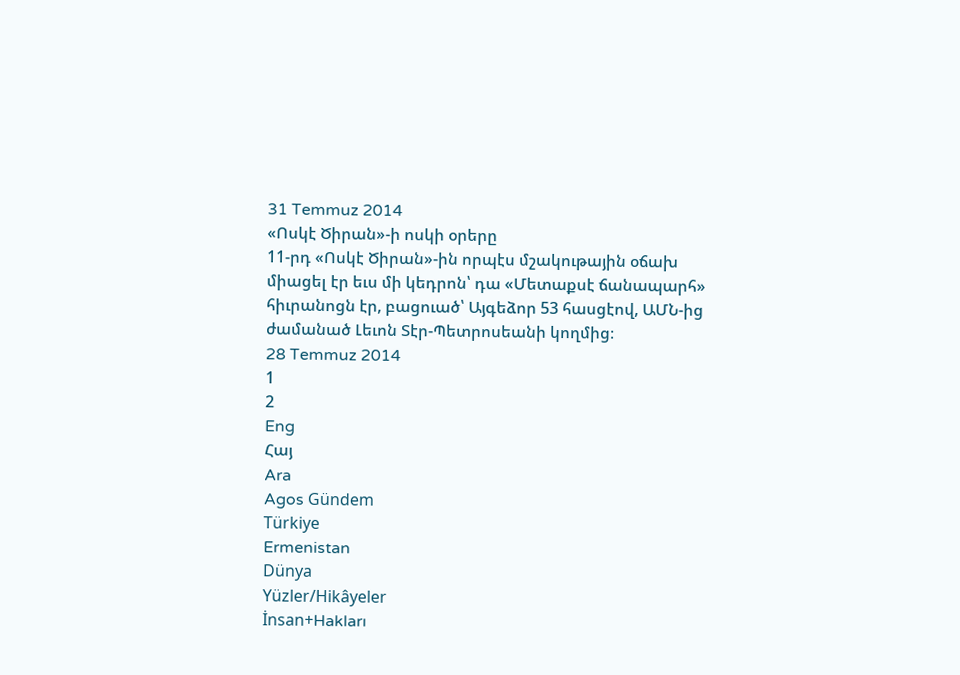31 Temmuz 2014
«Ոսկէ Ծիրան»-ի ոսկի օրերը
11-րդ «Ոսկէ Ծիրան»-ին որպէս մշակութային օճախ միացել էր եւս մի կեդրոն՝ դա «Մետաքսէ ճանապարհ» հիւրանոցն էր, բացուած՝ Այգեձոր 53 հասցէով, ԱՄՆ-ից ժամանած Լեւոն Տէր-Պետրոսեանի կողմից։
28 Temmuz 2014
1
2
Eng
Հայ
Ara
Agos Gündem
Türkiye
Ermenistan
Dünya
Yüzler/Hikâyeler
İnsan+Hakları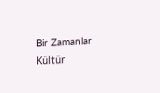Bir Zamanlar
Kültür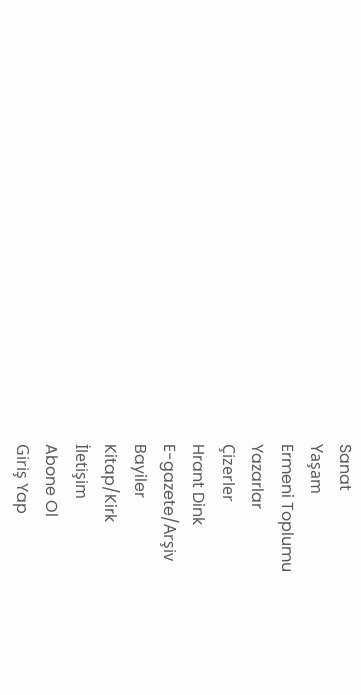Sanat
Yaşam
Ermeni Toplumu
Yazarlar
Çizerler
Hrant Dink
E-gazete/Arşiv
Bayiler
Kitap/Kirk
İletişim
Abone Ol
Giriş Yap